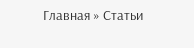Главная » Статьи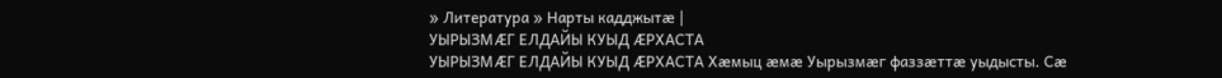» Литература » Нарты кадджытæ |
УЫРЫЗМÆГ ЕЛДАЙЫ КУЫД ÆРХАСТА
УЫРЫЗМÆГ ЕЛДАЙЫ КУЫД ÆРХАСТА Хæмыц æмæ Уырызмæг фаззæттæ уыдысты. Сæ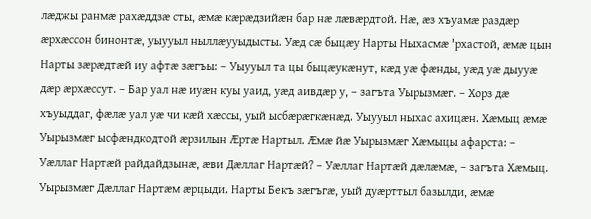лæджы ранмæ рахæддзæ сты, æмæ кæрæдзийæн бар нæ лæвæрдтой. Нæ, æз хъуамæ раздæр æрхæссон бинонтæ, уыууыл ныллæууыдысты. Уæд сæ быцæу Нарты Ныхасмæ 'рхастой, æмæ цын Нарты зæрæдтæй иу афтæ зæгъы: – Уыууыл та цы быцæукæнут, кæд уæ фæнды, уæд уæ дыууæ дæр æрхæссут. – Бар уал нæ иуæн куы уаид, уæд аивдæр у, – загъта Уырызмæг. – Хорз дæ хъуыддаг, фæлæ уал уæ чи кæй хæссы, уый ысбæрæгкæнæд. Уыууыл ныхас ахицæн. Хæмыц æмæ Уырызмæг ысфæндкодтой æрзилын Æртæ Нартыл. Æмæ йæ Уырызмæг Хæмыцы афарста: – Уæллаг Нартæй райдайдзынæ, æви Дæллаг Нартæй? – Уæллаг Нартæй дæлæмæ, – загъта Хæмыц. Уырызмæг Дæллаг Нартæм æрцыди. Нарты Бекъ зæгъгæ, уый дуæрттыл базылди, æмæ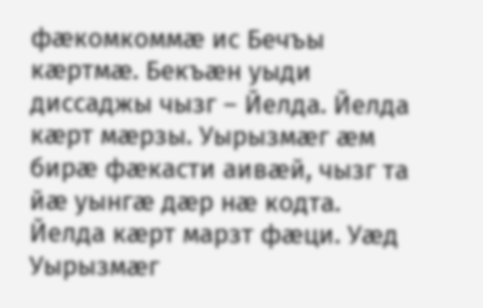фæкомкоммæ ис Бечъы кæртмæ. Бекъæн уыди диссаджы чызг – Йелда. Йелда кæрт мæрзы. Уырызмæг æм бирæ фæкасти аивæй, чызг та йæ уынгæ дæр нæ кодта. Йелда кæрт марзт фæци. Уæд Уырызмæг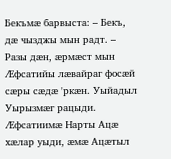Бекъмæ барвыста: – Бекъ, дæ чызджы мын радт. – Разы дæн, æрмæст мын Æфсатийы лæвайраг фосæй сæры сæдæ 'ркæн. Уыйадыл Уырызмæг рацыди. Æфсатиимæ Нарты Ацæ хæлар уыди, æмæ Ацæтыл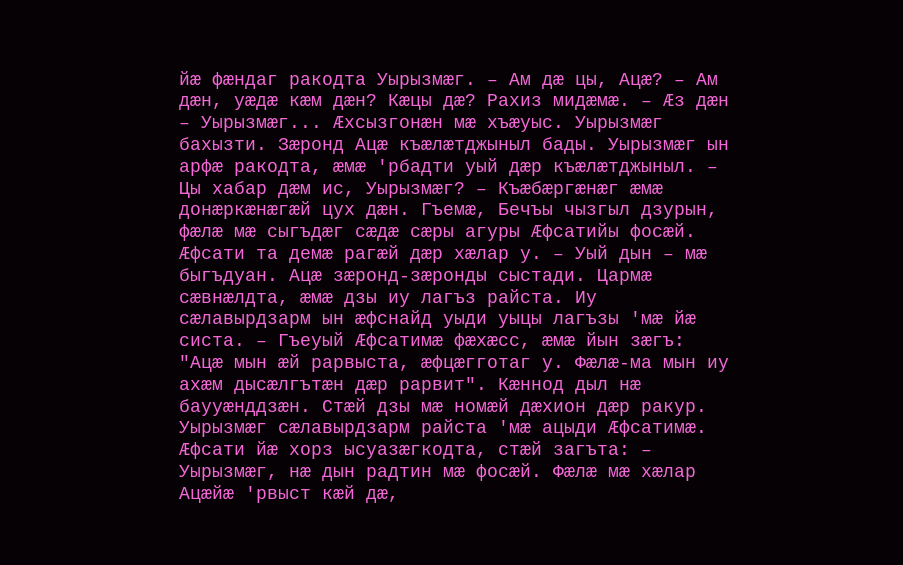йæ фæндаг ракодта Уырызмæг. – Ам дæ цы, Ацæ? – Ам дæн, уæдæ кæм дæн? Кæцы дæ? Рахиз мидæмæ. – Æз дæн – Уырызмæг... Æхсызгонæн мæ хъæуыс. Уырызмæг бахызти. Зæронд Ацæ къæлæтджыныл бады. Уырызмæг ын арфæ ракодта, æмæ 'рбадти уый дæр къæлæтджыныл. – Цы хабар дæм ис, Уырызмæг? – Къæбæргæнæг æмæ донæркæнæгæй цух дæн. Гъемæ, Бечъы чызгыл дзурын, фæлæ мæ сыгъдæг сæдæ сæры агуры Æфсатийы фосæй. Æфсати та демæ рагæй дæр хæлар у. – Уый дын – мæ быгъдуан. Ацæ зæронд-зæронды сыстади. Цармæ сæвнæлдта, æмæ дзы иу лагъз райста. Иу сæлавырдзарм ын æфснайд уыди уыцы лагъзы 'мæ йæ систа. – Гъеуый Æфсатимæ фæхæсс, æмæ йын зæгъ: "Ацæ мын æй рарвыста, æфцæгготаг у. Фæлæ-ма мын иу ахæм дысæлгътæн дæр рарвит". Кæннод дыл нæ баууæнддзæн. Стæй дзы мæ номæй дæхион дæр ракур. Уырызмæг сæлавырдзарм райста 'мæ ацыди Æфсатимæ. Æфсати йæ хорз ысуазæгкодта, стæй загъта: – Уырызмæг, нæ дын радтин мæ фосæй. Фæлæ мæ хæлар Ацæйæ 'рвыст кæй дæ,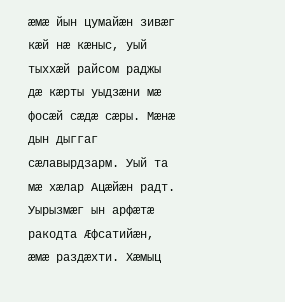æмæ йын цумайæн зивæг кæй нæ кæныс, уый тыххæй райсом раджы дæ кæрты уыдзæни мæ фосæй сæдæ сæры. Мæнæ дын дыггаг сæлавырдзарм. Уый та мæ хæлар Ацæйæн радт. Уырызмæг ын арфæтæ ракодта Æфсатийæн, æмæ раздæхти. Хæмыц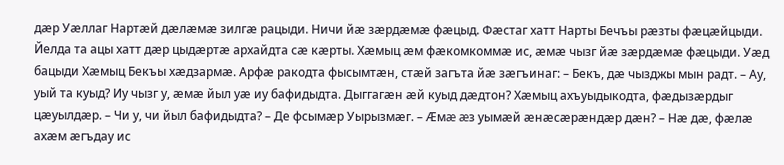дæр Уæллаг Нартæй дæлæмæ зилгæ рацыди. Ничи йæ зæрдæмæ фæцыд. Фæстаг хатт Нарты Бечъы рæзты фæцæйцыди. Йелда та ацы хатт дæр цыдæртæ архайдта сæ кæрты. Хæмыц æм фæкомкоммæ ис, æмæ чызг йæ зæрдæмæ фæцыди. Уæд бацыди Хæмыц Бекъы хæдзармæ. Арфæ ракодта фысымтæн, стæй загъта йæ зæгъинаг: – Бекъ, дæ чызджы мын радт. – Ау, уый та куыд? Иу чызг у, æмæ йыл уæ иу бафидыдта. Дыггагæн æй куыд дæдтон? Хæмыц ахъуыдыкодта, фæдызæрдыг цæуылдæр. – Чи у, чи йыл бафидыдта? – Де фсымæр Уырызмæг. – Æмæ æз уымæй æнæсæрæндæр дæн? – Нæ дæ, фæлæ ахæм æгъдау ис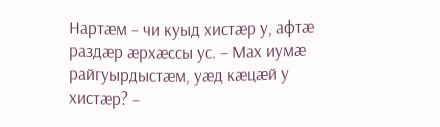Нартæм – чи куыд хистæр у, афтæ раздæр æрхæссы ус. – Мах иумæ райгуырдыстæм, уæд кæцæй у хистæр? –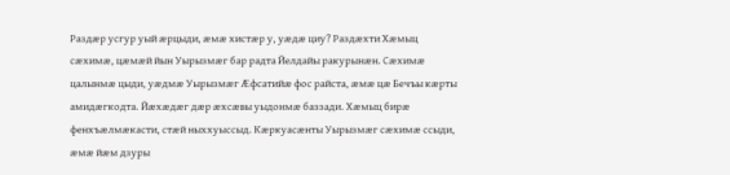Раздæр усгур уый æрцыди, æмæ хистæр у, уæдæ циу? Раздæхти Хæмыц сæхимæ, цæмæй йын Уырызмæг бар радта Йелдайы ракурынæн. Сæхимæ цалынмæ цыди, уæдмæ Уырызмæг Æфсатийæ фос райста, æмæ цæ Бечъы кæрты амидæгкодта. Йæхæдæг дæр æхсæвы уыдонмæ баззади. Хæмыц бирæ фенхъæлмæкасти, стæй ныххуыссыд. Кæркуасæнты Уырызмæг сæхимæ ссыди, æмæ йæм дзуры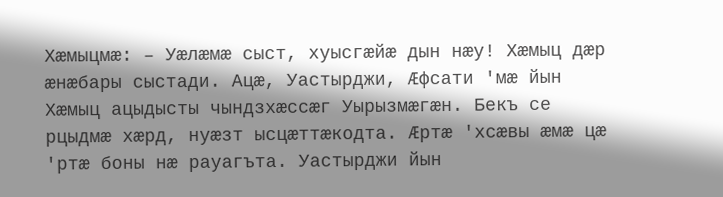Хæмыцмæ: – Уæлæмæ сыст, хуысгæйæ дын нæу! Хæмыц дæр æнæбары сыстади. Ацæ, Уастырджи, Æфсати 'мæ йын Хæмыц ацыдысты чындзхæссæг Уырызмæгæн. Бекъ се рцыдмæ хæрд, нуæзт ысцæттæкодта. Æртæ 'хсæвы æмæ цæ 'ртæ боны нæ рауагъта. Уастырджи йын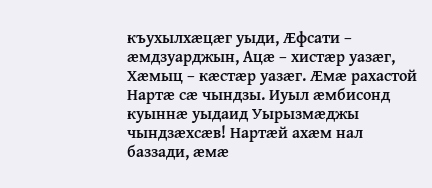къухылхæцæг уыди, Æфсати – æмдзуарджын, Ацæ – хистæр уазæг, Хæмыц – кæстæр уазæг. Æмæ рахастой Нартæ сæ чындзы. Иуыл æмбисонд куыннæ уыдаид Уырызмæджы чындзæхсæв! Нартæй ахæм нал баззади, æмæ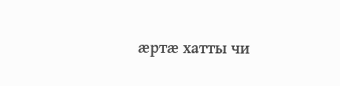æртæ хатты чи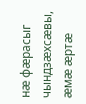нæ фæрасыг чындзæхсæвы, æмæ æртæ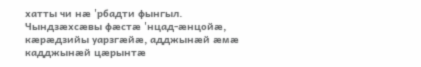хатты чи нæ 'рбадти фынгыл. Чындзæхсæвы фæстæ 'нцад-æнцойæ, кæрæдзийы уарзгæйæ, адджынæй æмæ кадджынæй цæрынтæ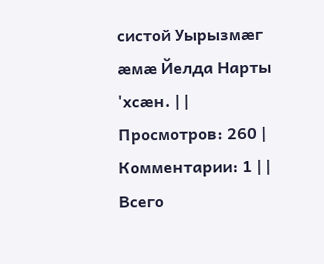систой Уырызмæг æмæ Йелда Нарты 'хсæн. | |
Просмотров: 260 | Комментарии: 1 | |
Всего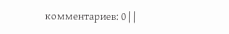комментариев: 0 | |